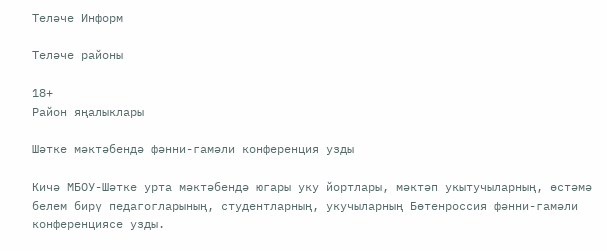Теләче Информ

Теләче районы

18+
Район яңалыклары

Шәтке мәктәбендә фәнни-гамәли конференция узды

Кичә МБОУ-Шәтке урта мәктәбендә югары уку йортлары, мәктәп укытучыларның, өстәмә белем бирү педагогларының, студентларның, укучыларның Бөтенроссия фәнни-гамәли конференциясе узды.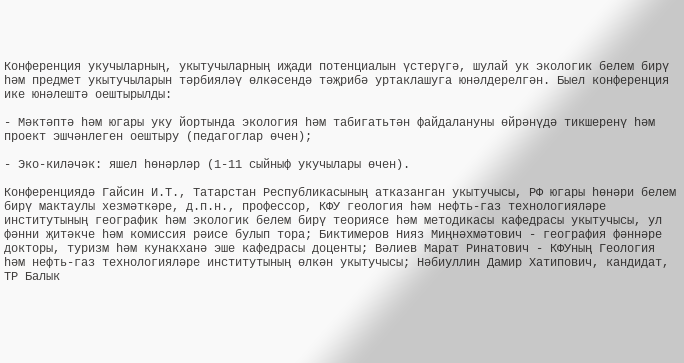Конференция укучыларның, укытучыларның иҗади потенциалын үстерүгә, шулай ук экологик белем бирү һәм предмет укытучыларын тәрбияләү өлкәсендә тәҗрибә уртаклашуга юнәлдерелгән. Быел конференция ике юнәлештә оештырылды:

- Мәктәптә һәм югары уку йортында экология һәм табигатьтән файдалануны өйрәнүдә тикшеренү һәм проект эшчәнлеген оештыру (педагоглар өчен);

- Эко-киләчәк: яшел һөнәрләр (1-11 сыйныф укучылары өчен).

Конференциядә Гайсин И.Т., Татарстан Республикасының атказанган укытучысы, РФ югары һөнәри белем бирү мактаулы хезмәткәре, д.п.н., профессор, КФУ геология һәм нефть-газ технологияләре институтының географик һәм экологик белем бирү теориясе һәм методикасы кафедрасы укытучысы, ул фәнни җитәкче һәм комиссия рәисе булып тора; Биктимеров Нияз Миңнәхмәтович - география фәннәре докторы, туризм һәм кунакханә эше кафедрасы доценты; Вәлиев Марат Ринатович - КФУның Геология һәм нефть-газ технологияләре институтының өлкән укытучысы; Нәбиуллин Дамир Хатипович, кандидат, ТР Балык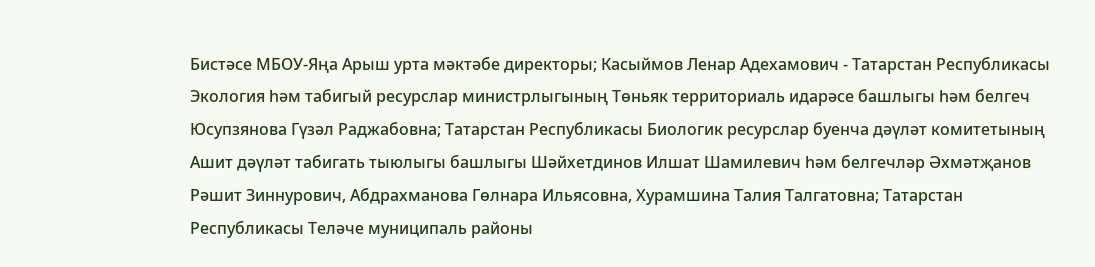Бистәсе МБОУ-Яңа Арыш урта мәктәбе директоры; Касыймов Ленар Адехамович - Татарстан Республикасы Экология һәм табигый ресурслар министрлыгының Төньяк территориаль идарәсе башлыгы һәм белгеч Юсупзянова Гүзәл Раджабовна; Татарстан Республикасы Биологик ресурслар буенча дәүләт комитетының Ашит дәүләт табигать тыюлыгы башлыгы Шәйхетдинов Илшат Шамилевич һәм белгечләр Әхмәтҗанов Рәшит Зиннурович, Абдрахманова Гөлнара Ильясовна, Хурамшина Талия Талгатовна; Татарстан Республикасы Теләче муниципаль районы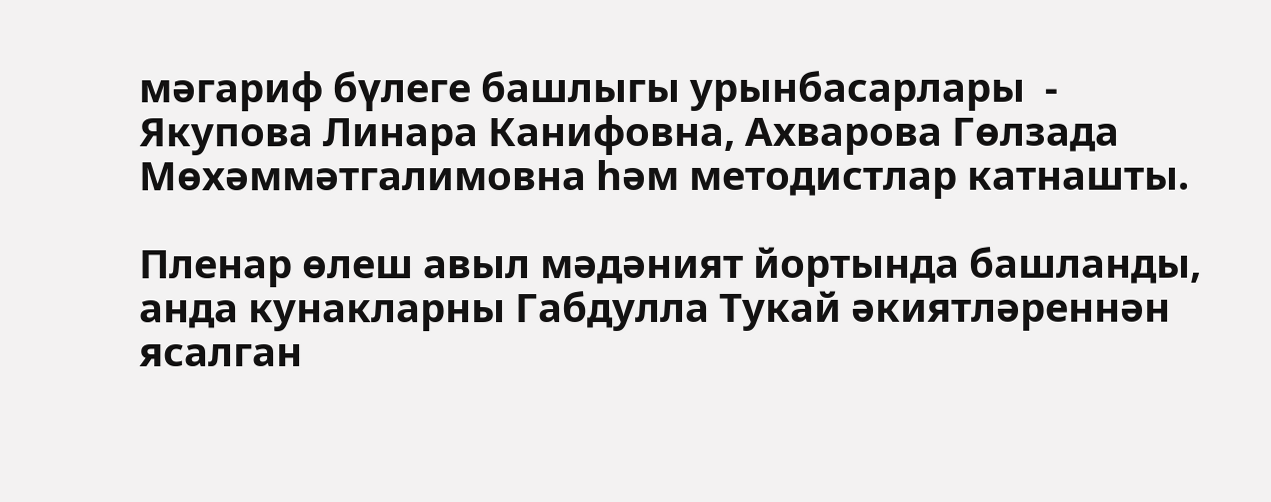мәгариф бүлеге башлыгы урынбасарлары  - Якупова Линара Канифовна, Ахварова Гөлзада Мөхәммәтгалимовна һәм методистлар катнашты.

Пленар өлеш авыл мәдәният йортында башланды, анда кунакларны Габдулла Тукай әкиятләреннән ясалган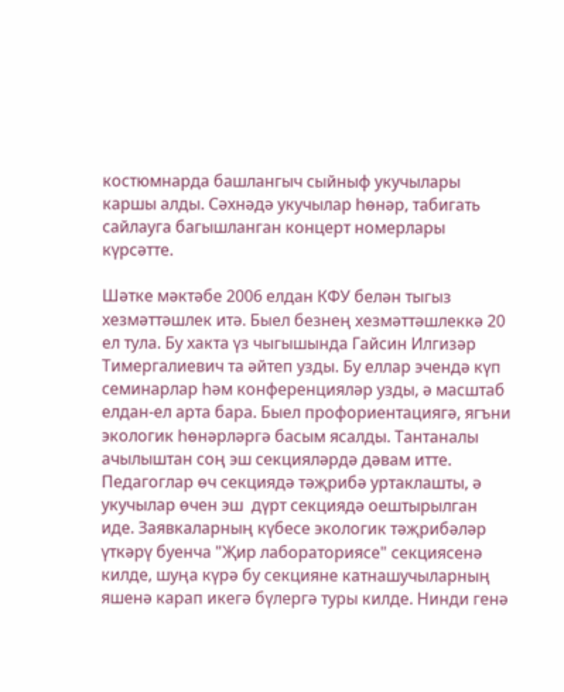костюмнарда башлангыч сыйныф укучылары каршы алды. Сәхнәдә укучылар һөнәр, табигать сайлауга багышланган концерт номерлары күрсәтте.

Шәтке мәктәбе 2006 елдан КФУ белән тыгыз хезмәттәшлек итә. Быел безнең хезмәттәшлеккә 20 ел тула. Бу хакта үз чыгышында Гайсин Илгизәр Тимергалиевич та әйтеп узды. Бу еллар эчендә күп семинарлар һәм конференцияләр узды, ә масштаб елдан-ел арта бара. Быел профориентациягә, ягъни экологик һөнәрләргә басым ясалды. Тантаналы ачылыштан соң эш секцияләрдә дәвам итте. Педагоглар өч секциядә тәҗрибә уртаклашты, ә укучылар өчен эш  дүрт секциядә оештырылган иде. Заявкаларның күбесе экологик тәҗрибәләр үткәрү буенча "Җир лабораториясе" секциясенә килде, шуңа күрә бу секцияне катнашучыларның яшенә карап икегә бүлергә туры килде. Нинди генә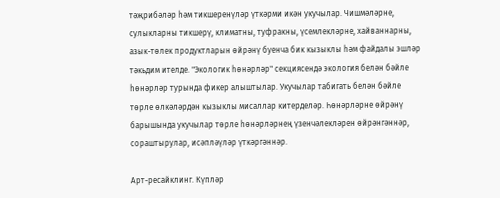тәҗрибәләр һәм тикшеренүләр үткәрми икән укучылар. Чишмәләрне, сулыкларны тикшерү, климатны, туфракны, үсемлекләрне, хайваннарны, азык-төлек продуктларын өйрәнү буенча бик кызыклы һәм файдалы эшләр тәкьдим ителде. "Экологик һөнәрләр" секциясендә экология белән бәйле һөнәрләр турында фикер алыштылар. Укучылар табигать белән бәйле төрле өлкәләрдән кызыклы мисаллар китерделәр. Һөнәрләрне өйрәнү барышында укучылар төрле һөнәрләрнең үзенчәлекләрен өйрәнгәннәр, сораштырулар, исәпләүләр үткәргәннәр.

Арт-ресайклинг. Күпләр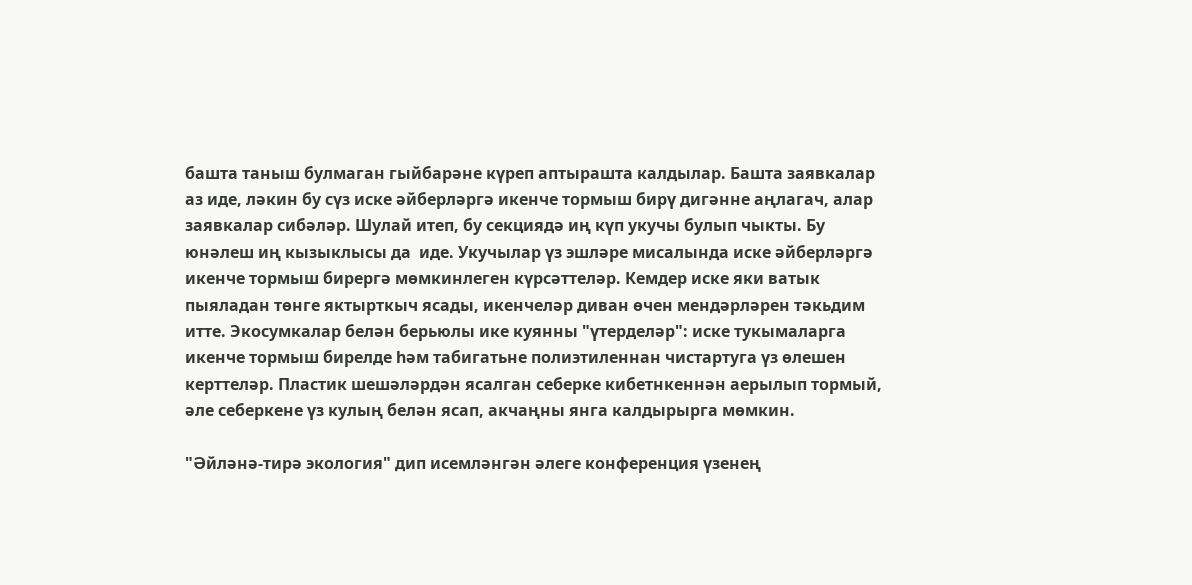башта таныш булмаган гыйбарәне күреп аптырашта калдылар. Башта заявкалар аз иде, ләкин бу сүз иске әйберләргә икенче тормыш бирү дигәнне аңлагач, алар заявкалар сибәләр. Шулай итеп, бу секциядә иң күп укучы булып чыкты. Бу юнәлеш иң кызыклысы да  иде. Укучылар үз эшләре мисалында иске әйберләргә икенче тормыш бирергә мөмкинлеген күрсәттеләр. Кемдер иске яки ватык пыяладан төнге яктырткыч ясады, икенчеләр диван өчен мендәрләрен тәкьдим итте. Экосумкалар белән берьюлы ике куянны "үтерделәр": иске тукымаларга икенче тормыш бирелде һәм табигатьне полиэтиленнан чистартуга үз өлешен керттеләр. Пластик шешәләрдән ясалган себерке кибетнкеннән аерылып тормый, әле себеркене үз кулың белән ясап, акчаңны янга калдырырга мөмкин.

"Әйләнә-тирә экология" дип исемләнгән әлеге конференция үзенең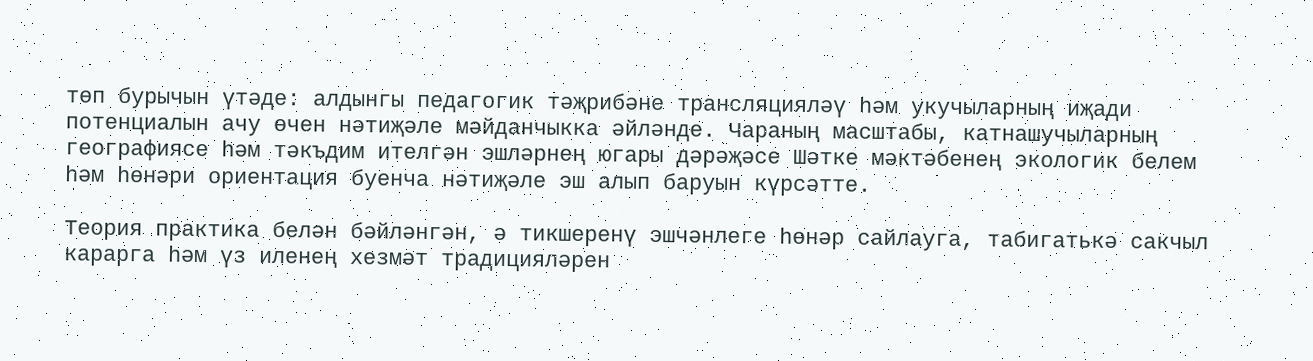төп бурычын үтәде: алдынгы педагогик тәҗрибәне трансляцияләү һәм укучыларның иҗади потенциалын ачу өчен нәтиҗәле мәйданчыкка әйләнде. Чараның масштабы, катнашучыларның географиясе һәм тәкъдим ителгән эшләрнең югары дәрәҗәсе Шәтке мәктәбенең экологик белем һәм һөнәри ориентация буенча нәтиҗәле эш алып баруын күрсәтте.

Теория практика белән бәйләнгән, ә тикшеренү эшчәнлеге һөнәр сайлауга, табигатькә сакчыл карарга һәм үз иленең хезмәт традицияләрен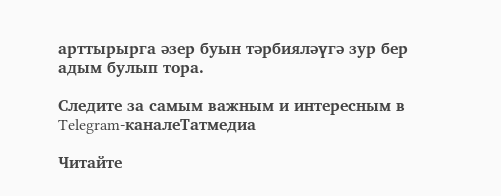арттырырга әзер буын тәрбияләүгә зур бер адым булып тора.

Следите за самым важным и интересным в Telegram-каналеТатмедиа

Читайте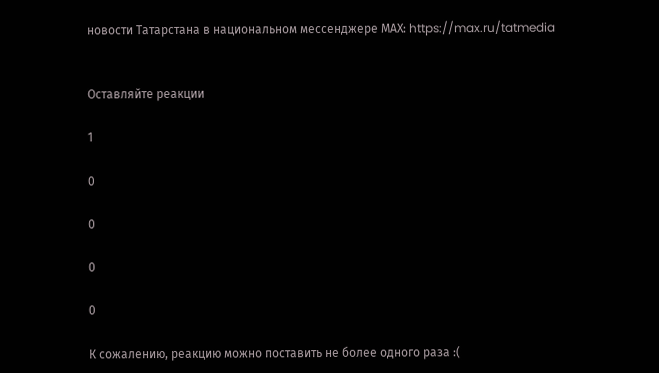новости Татарстана в национальном мессенджере MАХ: https://max.ru/tatmedia


Оставляйте реакции

1

0

0

0

0

К сожалению, реакцию можно поставить не более одного раза :(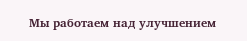Мы работаем над улучшением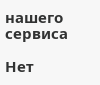нашего сервиса

Нет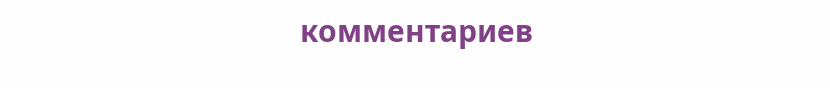комментариев